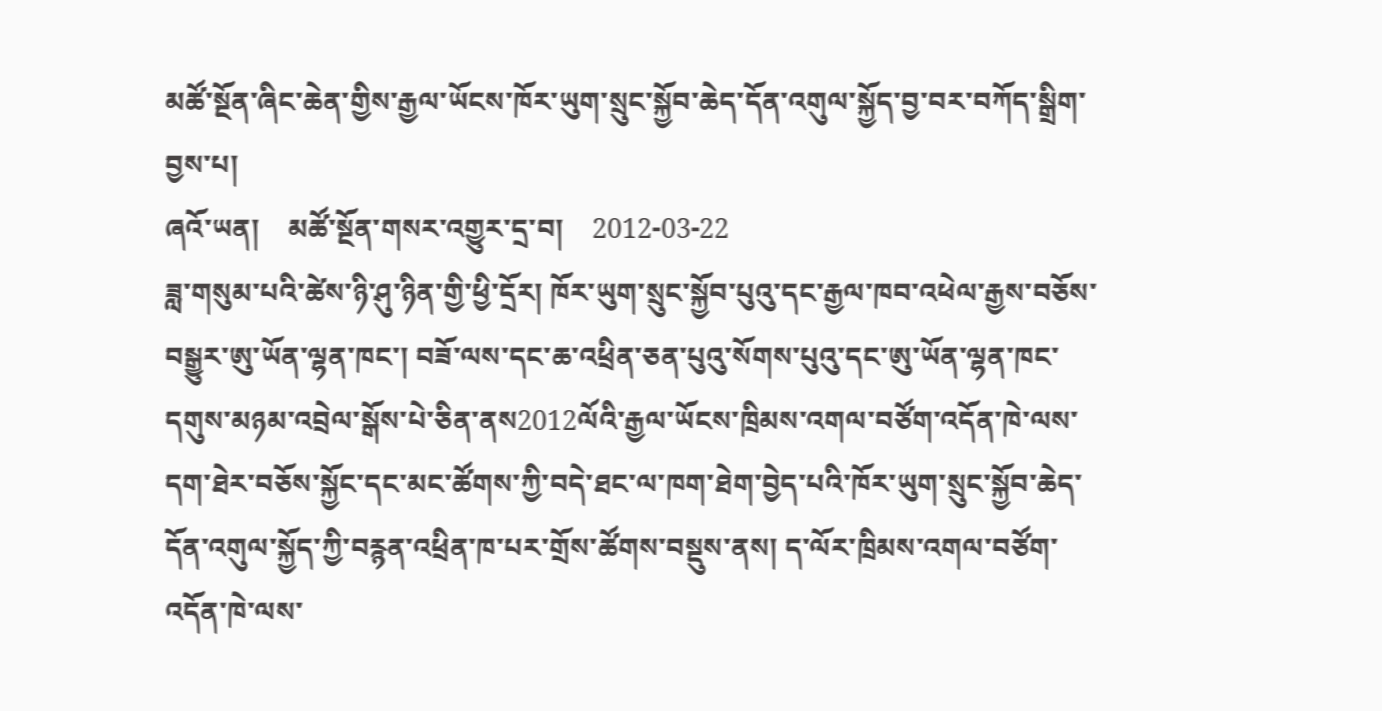མཚོ་སྔོན་ཞིང་ཆེན་གྱིས་རྒྱལ་ཡོངས་ཁོར་ཡུག་སྲུང་སྐྱོབ་ཆེད་དོན་འགུལ་སྐྱོད་བྱ་བར་བཀོད་སྒྲིག་བྱས་པ།
ཞའོ་ཡན།    མཚོ་སྔོན་གསར་འགྱུར་དྲ་བ།    2012-03-22
ཟླ་གསུམ་པའི་ཚེས་ཉི་ཤུ་ཉིན་གྱི་ཕྱི་དྲོར། ཁོར་ཡུག་སྲུང་སྐྱོབ་པུའུ་དང་རྒྱལ་ཁབ་འཕེལ་རྒྱས་བཅོས་བསྒྱུར་ཨུ་ཡོན་ལྷན་ཁང་། བཟོ་ལས་དང་ཆ་འཕྲིན་ཅན་པུའུ་སོགས་པུའུ་དང་ཨུ་ཡོན་ལྷན་ཁང་དགུས་མཉམ་འབྲེལ་སྒོས་པེ་ཅིན་ནས2012ལོའི་རྒྱལ་ཡོངས་ཁྲིམས་འགལ་བཙོག་འདོན་ཁེ་ལས་དག་ཐེར་བཅོས་སྐྱོང་དང་མང་ཚོགས་ཀྱི་བདེ་ཐང་ལ་ཁག་ཐེག་བྱེད་པའི་ཁོར་ཡུག་སྲུང་སྐྱོབ་ཆེད་དོན་འགུལ་སྐྱོད་ཀྱི་བརྙན་འཕྲིན་ཁ་པར་གྲོས་ཚོགས་བསྡུས་ནས། ད་ལོར་ཁྲིམས་འགལ་བཙོག་འདོན་ཁེ་ལས་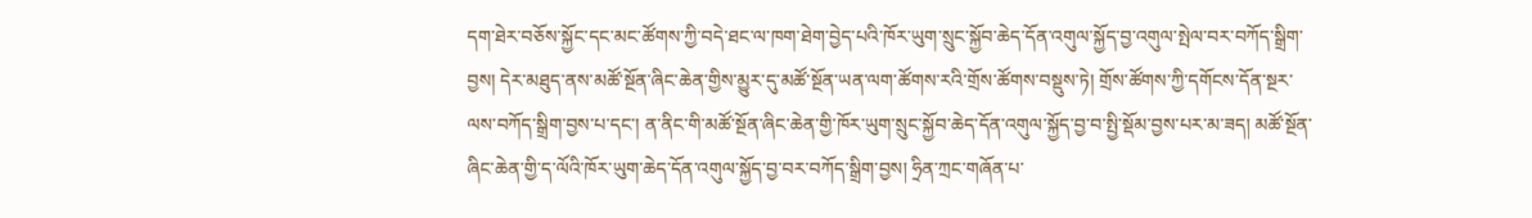དག་ཐེར་བཅོས་སྐྱོང་དང་མང་ཚོགས་ཀྱི་བདེ་ཐང་ལ་ཁག་ཐེག་བྱེད་པའི་ཁོར་ཡུག་སྲུང་སྐྱོབ་ཆེད་དོན་འགུལ་སྐྱོད་བྱ་འགུལ་སྤེལ་བར་བཀོད་སྒྲིག་བྱས། དེར་མཐུད་ནས་མཚོ་སྔོན་ཞིང་ཆེན་གྱིས་མྱུར་དུ་མཚོ་སྔོན་ཡན་ལག་ཚོགས་རའི་གྲོས་ཚོགས་བསྡུས་ཏེ། གྲོས་ཚོགས་ཀྱི་དགོངས་དོན་སྔར་ལས་བཀོད་སྒྲིག་བྱས་པ་དང་། ན་ནིང་གི་མཚོ་སྔོན་ཞིང་ཆེན་གྱི་ཁོར་ཡུག་སྲུང་སྐྱོབ་ཆེད་དོན་འགུལ་སྐྱོད་བྱ་བ་སྤྱི་སྡོམ་བྱས་པར་མ་ཟད། མཚོ་སྔོན་ཞིང་ཆེན་གྱི་ད་ལོའི་ཁོར་ཡུག་ཆེད་དོན་འགུལ་སྐྱོད་བྱ་བར་བཀོད་སྒྲིག་བྱས། ཧྲིན་ཀྲང་གཞོན་པ་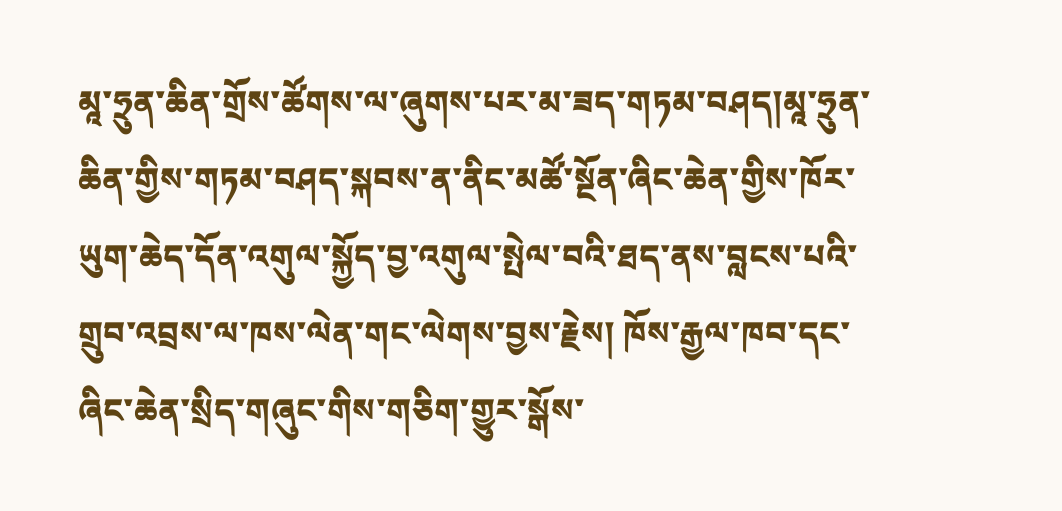མཱ་ཧྲུན་ཆིན་གྲོས་ཚོགས་ལ་ཞུགས་པར་མ་ཟད་གཏམ་བཤད།མཱ་ཧྲུན་ཆིན་གྱིས་གཏམ་བཤད་སྐབས་ན་ནིང་མཚོ་སྔོན་ཞིང་ཆེན་གྱིས་ཁོར་ཡུག་ཆེད་དོན་འགུལ་སྐྱོད་བྱ་འགུལ་སྤེལ་བའི་ཐད་ནས་བླངས་པའི་གྲུབ་འབྲས་ལ་ཁས་ལེན་གང་ལེགས་བྱས་རྗེས། ཁོས་རྒྱལ་ཁབ་དང་ཞིང་ཆེན་སྲིད་གཞུང་གིས་གཅིག་གྱུར་སྒོས་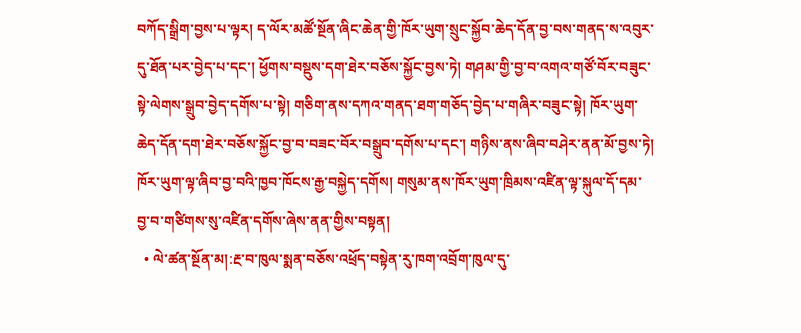བཀོད་སྒྲིག་བྱས་པ་ལྟར། ད་ལོར་མཚོ་སྔོན་ཞིང་ཆེན་གྱི་ཁོར་ཡུག་སྲུང་སྐྱོབ་ཆེད་དོན་བྱ་བས་གནད་ས་འབུར་དུ་ཐོན་པར་བྱེད་པ་དང་། ཕྱོགས་བསྡུས་དག་ཐེར་བཅོས་སྐྱོང་བྱས་ཏེ། གཤམ་གྱི་བྱ་བ་འགའ་གཙོ་བོར་བཟུང་སྟེ་ལེགས་སྒྲུབ་བྱེད་དགོས་པ་སྟེ། གཅིག་ནས་དཀའ་གནད་ཐག་གཅོད་བྱེད་པ་གཞིར་བཟུང་སྟེ། ཁོར་ཡུག་ཆེད་དོན་དག་ཐེར་བཅོས་སྐྱོང་བྱ་བ་བཟང་བོར་བསྒྲུབ་དགོས་པ་དང་། གཉིས་ནས་ཞིབ་བཤེར་ནན་མོ་བྱས་ཏེ། ཁོར་ཡུག་ལྟ་ཞིབ་བྱ་བའི་ཁྱབ་ཁོངས་རྒྱ་བསྐྱེད་དགོས། གསུམ་ནས་ཁོར་ཡུག་ཁྲིམས་འཛིན་ལྟ་སྐུལ་དོ་དམ་བྱ་བ་གཙིགས་སུ་འཛིན་དགོས་ཞེས་ནན་གྱིས་བསྟན།
  • ལེ་ཚན་སྔོན་མ།:རྔ་བ་ཁུལ་སྨན་བཅོས་འཕྲོད་བསྟེན་རུ་ཁག་འབྲོག་ཁུལ་དུ་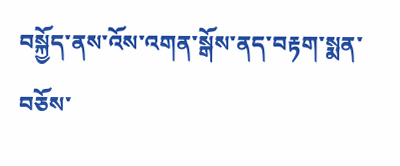བསྐྱོད་ནས་འོས་འགན་སྒོས་ནད་བརྟག་སྨན་བཅོས་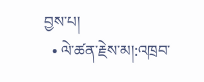བྱས་པ།
  • ལེ་ཚན་རྗེས་མ།:འཁྲབ་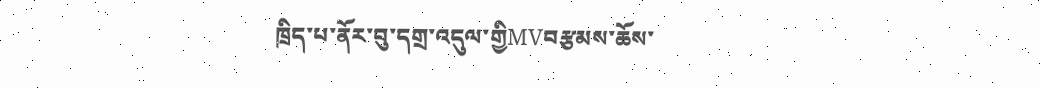ཁྲིད་པ་ནོར་བུ་དགྲ་འདུལ་གྱིMVབརྩམས་ཆོས་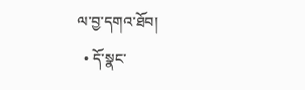ལ་བྱ་དགའ་ཐོབ།
  • དོ་སྣང་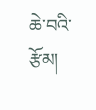ཆེ་བའི་རྩོམ།